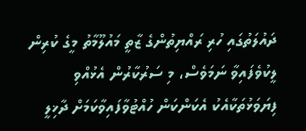ދައުލަތުގައި ހުރި ރައްޔިތުންގެ ޒާތީ މައުލޫމާތު މީގެ ކުރިން ލީކުވެފައިވާ ނަމަވެސް، މި ސަރުކާރުން އެޅުއްވި ފިޔަވަޅުތަކާއެކު އެކަންކަން ހުއްޓުވާފައިވާކަމަށް ދާޚިލީ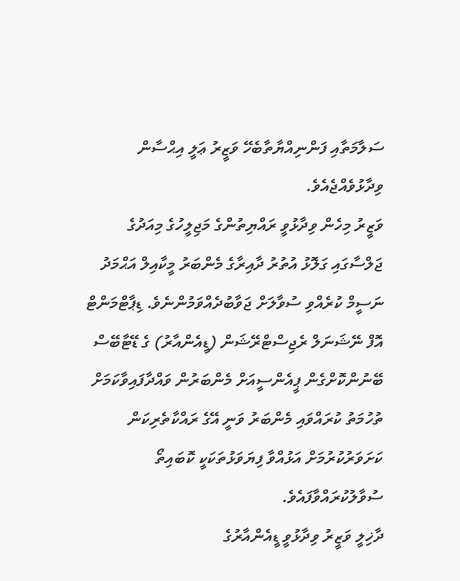ސަލާމަތާއި ފަންނިއްޔާތާބެހޭ ވަޒީރު ޢަލީ އިޙްސާން ވިދާޅުވެއްޖެއެވެ.
ވަޒީރު މިހެން ވިދާޅުވީ ރައްޔިތުންގެ މަޖިލީހުގެ މިއަދުގެ ޖަލްސާގައި ގަލޮޅު އުތުރު ދާއިރާގެ މެންބަރު މީކާއިލް އަޙްމަދު ނަސީމް ކުރެއްވި ސުވާލަށް ޖަވާބުދެއްވަމުންނެވެ. ޑިޕާޓްމަންޓް އޮފް ނޭޝަނަލް ރެޖިސްޓްރޭޝަން (ޑީއެންއާރު) ގެ ޑޭޓާބޭސް ބޭނުންކޮށްގެން ޕީއެންސީއަށް މެންބަރުން ވައްދާފައިވާކަމަށް ތުހުމަތު ކުރައްވައި މެންބަރު ވަނީ އޭގެ ރައްކާތެރިކަން ކަށަވަރުކުރުމަށް އަޅުއްވާ ފިޔަވަޅުތަކަކީ ކޮބައިތޯ ސުވާލުކުރައްވާފައެވެ.
ދާޚިލީ ވަޒީރު ވިދާޅުވީ ޑީއެންއާރުގެ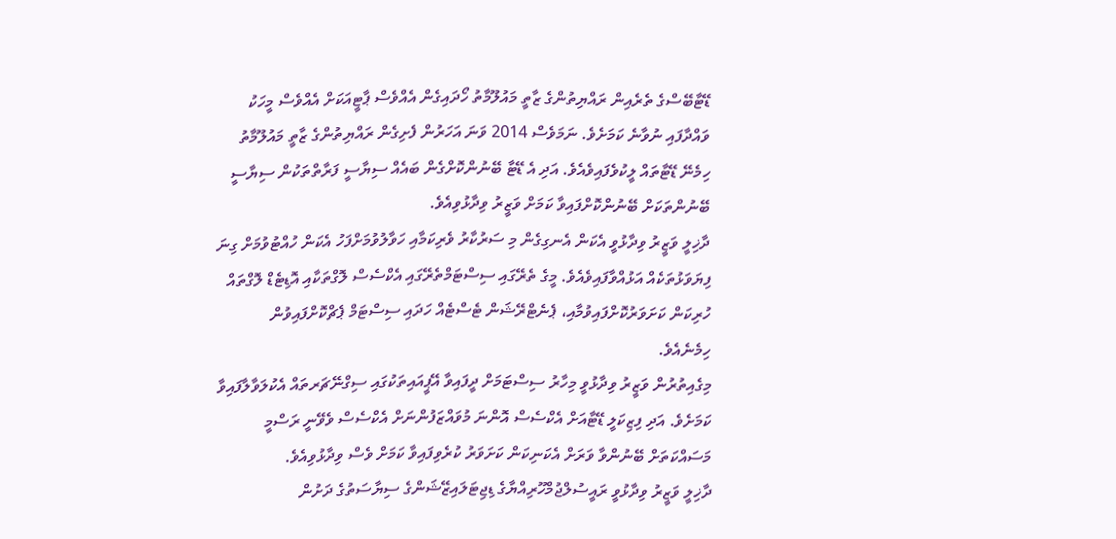ޑޭޓާބޭސްގެ ތެރެއިން ރައްޔިތުންގެ ޒާތީ މައުލޫމާތު ހޯދައިގެން އެއްވެސް ޕާޓީއަކަށް އެއްވެސް މީހަކު ވައްދާފައި ނުވާނެ ކަމަށެވެ. ނަމަވެސް 2014 ވަނަ އަހަރުން ފެށިގެން ރައްޔިތުންގެ ޒާތީ މައުލޫމާތު ހިމެނޭ ޑޭޓާތައް ލީކުވެފައިވެއެވެ. އަދި އެ ޑޭޓާ ބޭނުންކޮށްގެން ބައެއް ސިޔާސީ ފަރާތްތަކުން ސިޔާސީ ބޭނުންތަކަށް ބޭނުންކޮށްފައިވާ ކަމަށް ވަޒީރު ވިދާޅުވިއެވެ.
ދާޚިލީ ވަޒީރު ވިދާޅުވީ އެކަން އެނގިގެން މި ސަރުކާރު ވެރިކަމާއި ހަވާލުވުމަށްފަހު އެކަން ހުއްޓުވުމަށް ގިނަ ފިޔަވަޅުތަކެއް އަޅުއްވާފައިވެއެވެ. މީގެ ތެރޭގައި ސިސްޓަމްތެރޭގައި އެކްސެސް ލޮގްތަކާއި އޮޑިޓެޑް ލޮގްތައް ހުރިކަން ކަށަވަރުކޮށްފައިވުމާއި، ޕެނެޓްރޭޝަން ޓެސްޓެއް ހަދައި ސިސްޓަމް ޕެޗްކޮށްފައިވުން ހިމެނެއެވެ.
މިގެއިތުރުން ވަޒީރު ވިދާޅުވީ މިހާރު ސިސްޓަމަށް ދީފައިވާ އޭޕީއައިތަކުގައި ސިގްނޭޗަރތައް އެކުލަވާލާފައިވާ ކަމަށެވެ. އަދި ފިޒިކަލީ ޑޭޓާއަށް އެކްސެސް އޮންނަ މުވައްޒަފުންނަށް އެކްސެސް ވެވޭނީ ރަސްމީ މަސައްކަތަށް ބޭނުންވާ ވަރަށް އެކަނިކަން ކަށަވަރު ކުރެވިފައިވާ ކަމަށް ވެސް ވިދާޅުވިއެވެ.
ދާޚިލީ ވަޒީރު ވިދާޅުވީ ރައީސުލްޖުމްހޫރިއްޔާގެ ޑިޖިޓަލައިޒޭޝަންގެ ސިޔާސަތުގެ ދަށުން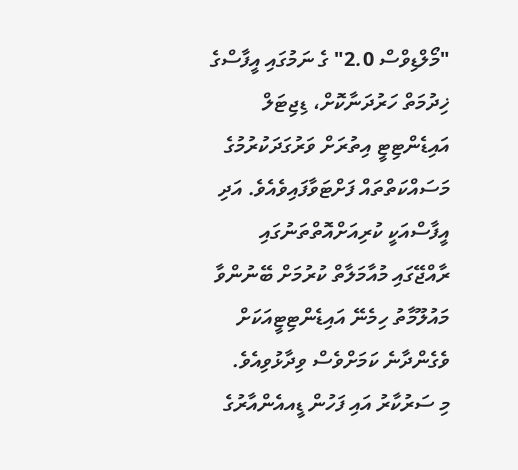"މޯލްޑިވްސް 2.0" ގެ ނަމުގައި އީފާސްގެ ޚިދުމަތް ހަރުދަނާކޮށް، ޑިޖިޓަލް އައިޑެންޓިޓީ އިތުރަށް ވަރުގަދަކުރުމުގެ މަސައްކަތްތައް ފަށްޓަވާފައިވެއެވެ. އަދި އީފާސްއަކީ ކުރިއަށްއޮތްތަނުގައި ރާއްޖޭގައި މުއާމަލާތް ކުރުމަށް ބޭނުންވާ މައުލޫމާތު ހިމެނޭ އައިޑެންޓިޓީއަކަށް ވެގެންދާނެ ކަމަށްވެސް ވިދާޅުވިއެވެ.
މި ސަރުކާރު އައި ފަހުން ޑީއއެންއާރުގެ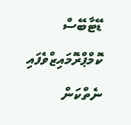ޑޭޓާބޭސް ކޮމްޕްރޮމައިޒްވެފައި ނެތްކަން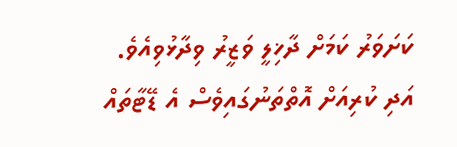ކަށަވަރު ކަމަށް ދާޚިލީ ވަޒީރު ވިދާޅުވިއެވެ. އަދި ކުރިއަށް އޮތްތަނުގައިވެސް އެ ޑޭޓާތައް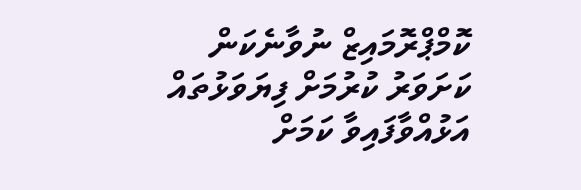ކޮމްޕްރޮމައިޒް ނުވާނެކަން ކަށަވަރު ކުރުމަށް ފިޔަވަޅުތައް އަޅުއްވާފައިވާ ކަމަށް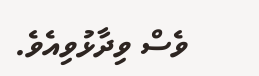ވެސް ވިދާޅުވިއެވެ.